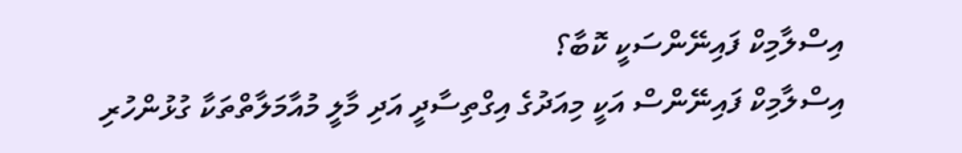އިސްލާމިކް ފައިނޭންސަކީ ކޮބާ؟
އިސްލާމިކް ފައިނޭންސް އަކީ މިއަދުގެ އިގްތިސާދީ އަދި މާލީ މުއާމަލާތްތަކާ ގުޅުންހުރި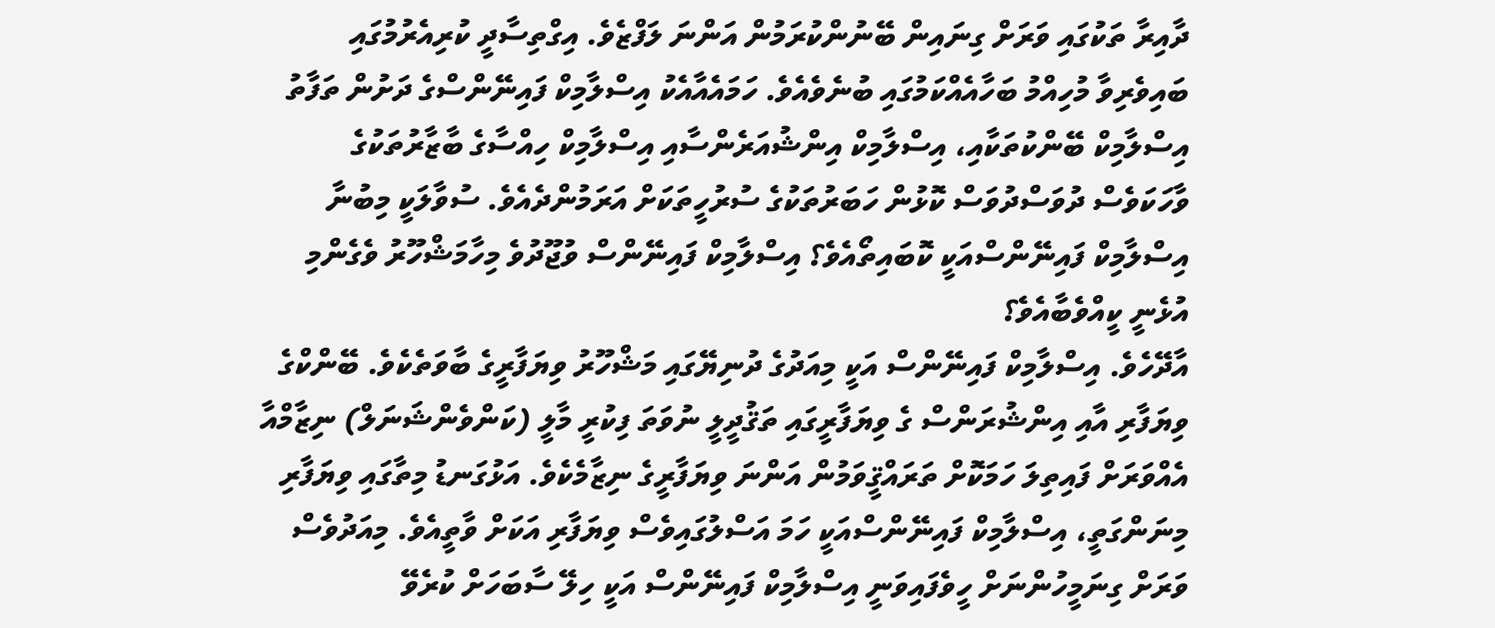ދާއިރާ ތަކުގައި ވަރަށް ގިނައިން ބޭނުންކުރަމުން އަންނަ ލަފްޒެވެ. އިގްތިސާދީ ކުރިއެރުމުގައި ބައިވެރިވާ މުހިއްމު ބަހާއެއްކަމުގައި ބުނެވެއެވެ. ހަމައެއާއެކު އިސްލާމިކް ފައިނޭންސްގެ ދަށުން ތަފާތު އިސްލާމިކް ބޭންކުތަކާއި، އިސްލާމިކް އިންޝުއަރެންސާއި އިސްލާމިކް ހިއްސާގެ ބާޒާރުތަކުގެ ވާހަކަވެސް ދުވަސްދުވަސް ކޮޅުން ހަބަރުތަކުގެ ސުރުހީތަކަށް އަރަމުންދެއެވެ. ސުވާލަކީ މިބުނާ އިސްލާމިކް ފައިނޭންސްއަކީ ކޮބައިތޯއެވެ؟ އިސްލާމިކް ފައިނޭންސް ވުޖޫދުވެ މިހާމަޝްހޫރު ވެގެންމި އުޅެނީ ކީއްވެބާއެވެ؟
އާދޭހެވެ. އިސްލާމިކް ފައިނޭންސް އަކީ މިއަދުގެ ދުނިޔޭގައި މަޝްހޫރު ވިޔަފާރީގެ ބާވަތެކެވެ. ބޭންކްގެ ވިޔަފާރި އާއި އިންޝުރަންސް ގެ ވިޔަފާރީގައި ތަޤުދީލީ ނުވަތަ ފިކުރީ މާލީ (ކަންވެންޝަނަލް) ނިޒާމްއާ އެއްވަރަށް ފައިތިލަ ހަމަކޮށް ތަރައްޤީވަމުން އަންނަ ވިޔަފާރީގެ ނިޒާމެކެވެ. އަޅުގަނޑު މިތާގައި ވިޔަފާރި މިނަންގަތީ، އިސްލާމިކް ފައިނޭންސްއަކީ ހަމަ އަސްލުގައިވެސް ވިޔަފާރި އަކަށް ވާތީއެވެ. މިއަދުވެސް ވަރަށް ގިނަމީހުންނަށް ހީވެފައިވަނީ އިސްލާމިކް ފައިނޭންސް އަކީ ހިލޭ ސާބަހަށް ކުރެވޭ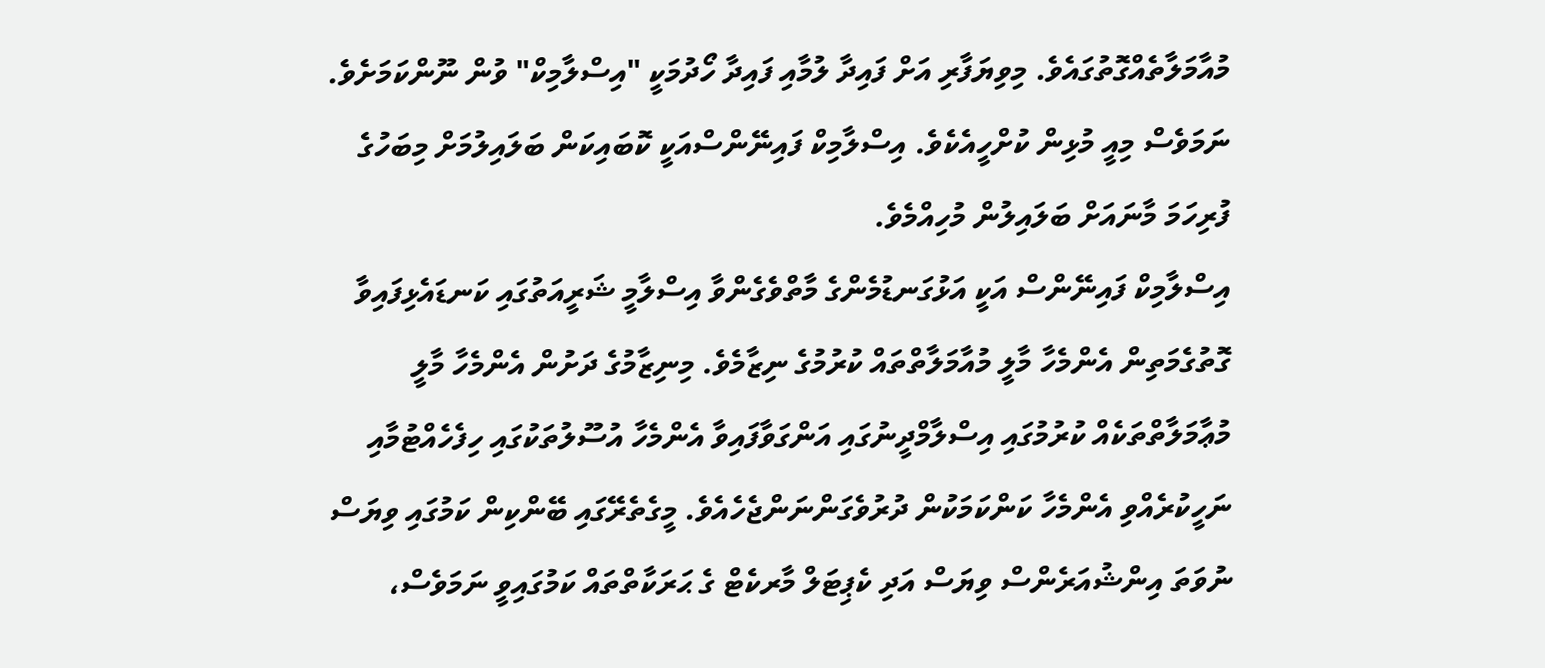މުއާމަލާތެއްގޮތުގައެވެ. މިވިޔަފާރި އަށް ފައިދާ ލުމާއި ފައިދާ ހޯދުމަކީ "އިސްލާމިކް" ވުން ނޫންކަމަށެވެ. ނަމަވެސް މިއީ މުޅިން ކުށްހީއެކެވެ. އިސްލާމިކް ފައިނޭންސްއަކީ ކޮބައިކަން ބަލައިލުމަށް މިބަހުގެ ފުރިހަމަ މާނައަށް ބަލައިލުން މުހިއްމެވެ.
އިސްލާމިކް ފައިނޭންސް އަކީ އަޅުގަނޑުމެންގެ މާތްވެގެންވާ އިސްލާމީ ޝަރީއަތުގައި ކަނޑައެޅިފައިވާ ގޮތުގެމަތިން އެންމެހާ މާލީ މުއާމަލާތްތައް ކުރުމުގެ ނިޒާމެވެ. މިނިޒާމުގެ ދަށުން އެންމެހާ މާލީ މުޢާމަލާތްތަކެއް ކުރުމުގައި އިސްލާމްދީނުގައި އަންގަވާފައިވާ އެންމެހާ އުސޫލުތަކުގައި ހިފެހެއްޓުމާއި ނަހީކުރެއްވި އެންމެހާ ކަންކަމަކުން ދުރުވެގަންނަންޖެހެއެވެ. މީގެތެރޭގައި ބޭންކިން ކަމުގައި ވިޔަސް ނުވަތަ އިންޝުއަރެންސް ވިޔަސް އަދި ކެޕިޓަލް މާރކެޓް ގެ ޙަރަކާތްތައް ކަމުގައިވީ ނަމަވެސް،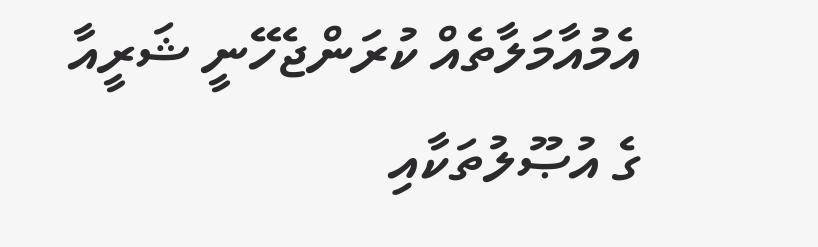އެމުއާމަލާތެއް ކުރަންޖެހޭނީ ޝަރީއާ ގެ އުޞޫލުތަކާއި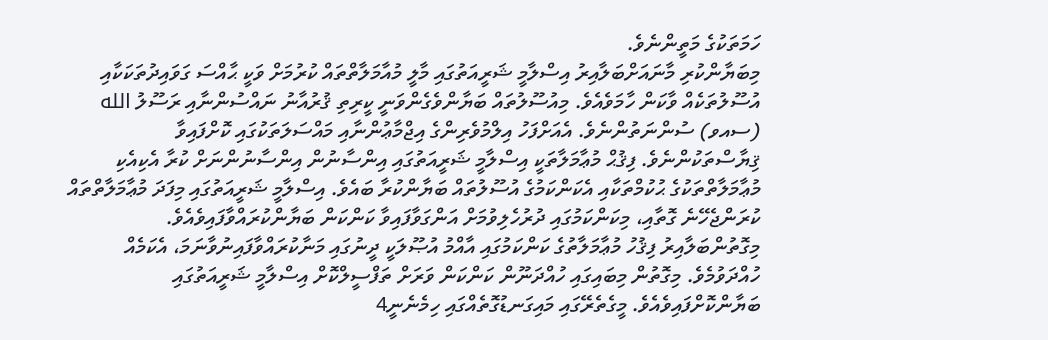ހަމަތަކުގެ މަތީންނެވެ.
މިބަޔާންކުރި މާނައަށްބަލާއިރު އިސްލާމީ ޝަރީއަތުގައި މާލީ މުއާމަލާތްތައް ކުރުމަށް ވަކީ ޙާއްސަ ގަވައިދުތަކަކާއި އުސޫލުތަކެއް ވާކަން ހާމަވެއެވެ. މިއުސޫލުތައް ބަޔާންވެގެންވަނީ ކީރިތި ޤުރުއާނު ނައްސުންނާއި ރަސޫލު الله (ސއވ) ސުންނަތުންނެވެ. އެއަށްފަހު އިލްމުވެރިންގެ އިޖްމާޢުންނާއި މައްސަލަތަކުގައި ކޮށްފައިވާ ޤިޔާސްތަކުންނެވެ. ފިޤުޙް މުޢާމަލާތަކީ އިސްލާމީ ޝަރީއަތުގައި އިންސާނުން އިންސާނުންނަށް ކުރާ އެކިއެކި މުޢާމަލާތްތަކުގެ ޙުކުމްތަކާއި އެކަންކަމުގެ އުސޫލުތައް ބަޔާންކުރާ ބައެވެ. އިސްލާމީ ޝަރީއަތުގައި މިފަދަ މުޢާމަލާތްތައް ކުރަންޖެހޭނެ ގޮތާއި، މިކަންކަމުގައި ދުރުހެލިވުމަށް އަންގަވާފައިވާ ކަންކަން ބަޔާންކުރައްވާފައިވެއެވެ.
މިގޮތުންބަލާއިރު ފިޤުހު މުޢާމަލާތުގެ ކަންކަމުގައި އާއްމު އުޞޫލަކީ ދީނުގައި މަނާކުރައްވާފައިނުވާނަމަ، އެކަމެއް ހުއްދަވުމެވެ. މިގޮތުން މިބައިގައި ހުއްދަނޫން ކަންކަން ވަރަށް ތަފްސީލްކޮށް އިސްލާމީ ޝަރީއަތުގައި ބަޔާންކޮށްފައިވެއެވެ. މީގެތެރޭގައި މައިގަނޑުގޮތެއްގައި ހިމެނެނީ4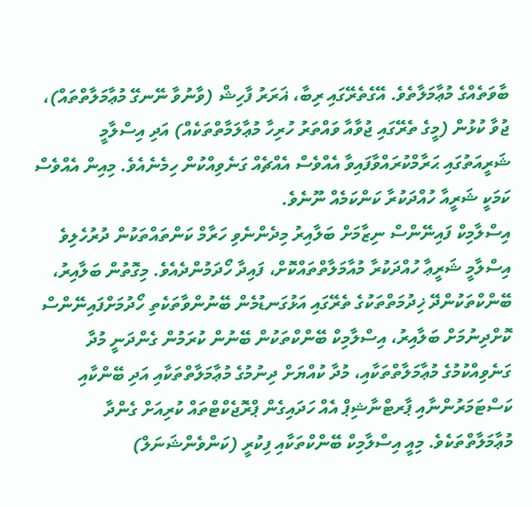ބާވަތެއްގެ މުޢާމަލާތެވެ. އޭގެތެރޭގައި ރިބާ، ޣަރަރު ފާހިޝް (ވާނުވާ ނޭނގޭ މުޢާމަލާތްތައް)، ޖުވާ ކުޅުން (މީގެ ތެރޭގައި ޖުވާއާ ވައްތަރު ހުރިހާ މުޢާލަމާތްތަކެއް) އަދި އިސްލާމީ ޝަރީއަތުގައި ޙަރާމްކުރައްވާފައިވާ އެއްވެސް އެއްޗެއް ގަނެވިއްކުން ހިމެނެއެވެ. މިއިން އެއްވެސް ކަމަކީ ޝަރީއާ ހުއްދަކުރާ ކަންކަމެއް ނޫނެވެ.
އިސްލާމިކް ފައިނޭންސް ނިޒާމަށް ބަލާއިރު މިދެންނެވި ހަރާމް ކަންތައްތަކުން ދުރުހެލިވެ އިސްލާމީ ޝަރީޢާ ހުއްދަކުރާ މުއާމަލާތްތައްކޮށް، ފައިދާ ހޯދަމުންދެއެވެ. މިގޮތުން ބަލާއިރު، ބޭންކްތަކުންދޭ ޚިދުމަތްތަކުގެ ތެރޭގައި އަޅުގަނޑުމެން ބޭނުންވާތަކެތި ހޯދުމަށްފައިނޭންސް ކޮށްދިނުމަށް ބަލާއިރު، އިސްލާމިކް ބޭންކްތަކުން ބޭނުން ކުރަމުން ގެންދަނީ މުދާ ގަނެވިއްކުމުގެ މުޢާމަލާތްތަކާއި، މުދާ ކުއްޔަށް ދިނުމުގެ މުޢާމަލާތްތަކާއި އަދި ބޭންކާއި ކަސްޓަމަރުންނާއި ޕާރޓްނާޝިޕް އެއް ހަދައިގެން ޕްރޮޖެކްޓްތައް ކުރިއަށް ގެންދާ މުޢާމަލާތްތަކެވެ. މިއީ އިސްލާމިކް ބޭންކްތަކާއި ފިކުރީ (ކަންވެންޝަނަލް)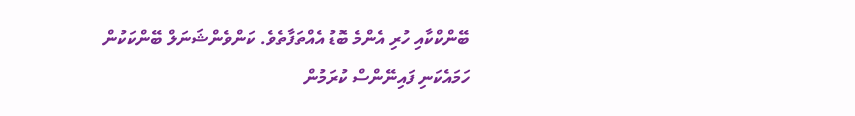ބޭންކްކާއި ހުރި އެންމެ ބޮޑު އެއްތަފާތެވެ. ކަންވެންޝަނަލް ބޭންކަކުން ހަމައެކަނި ފައިނޭންސް ކުރަމުން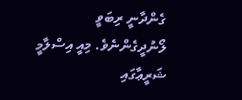ގެންދާނީ ރިބަވީ ލޯނުދީގެންނެވެ. މިއީ އިސްލާމީ ޝަރީޢާގައި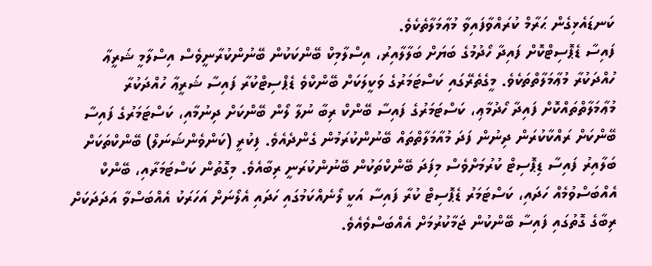ކަނޑައެޅިގެން ޙަރާމް ކުރައްވާފައިވާ މުޢާމަލާތެކެވެ.
ފައިސާ ޑެޕޮސިޓްކޮށް ފައިދާ ހޯދުމުގެ ބަޔަށް ބަލާލާއިރު، އިސްލާމިކް ބޭންކަކުން ބޭނުންކުރާނީވެސް އިސްލާމީ ޝަރީޢާ ހުއްދަކުރާ މުޢާމަލާތްތަކެވެ. މީގެތެރޭގައި ކަސްޓަމަރުގެ ވަކީލަކަށް ބޭންކްވެ ޑެޕްސިޓްކުރާ ފައިސާ ޝަރީޢާ ހުއްދަކުރާ މުޢާމަލާތްތައްކޮށް ފައިދާ ހޯދުމާޢި، ކަސްޓަމަރުގެ ފައިސާ ބޭންކް ރިބާ ނުލާ ލޯން ބޭންކަށް ދިނުމާއި، ކަސްޓަމަރުގެ ފައިސާ ބޭންކަށް ރައްކާކުރަން ދިނުން ފަދަ މުއާމަލާތްތައް ބޭނުންކުރަމުން ގެންދެއެވެ. ފިކުރީ (ކަންވެންޝަނަލް) ބޭންކްތަކަށް ބަލާއިރު ފައިސާ ޑިޕޮސިޓް ކުރުމަށްވެސް މިފަދަ ބޭންކްތަކުން ބޭނުންކުރަނީ ރިބާއެވެ. މިގޮތުން ކަސްޓަމަރާއި، ބޭންކް އެއްބަސްވުމެއް ހަދައި، ކަސްޓަމަރު ޑެޕޮސިޓް ކުރާ ފައިސާ އަކީ ލޯނެއްކަމުގައި ހަދައި އެލޯނަށް އަހަރަކު އެއްބަސްވާ އަދަދަކަށް ރިބާގެ ގޮތުގައި ފައިސާ ބޭންކުން ޖަމާކުރުމަށް އެއްބަސްވެއެވެ.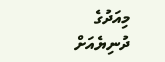މިއަދުގެ ދުނިޔެއަށް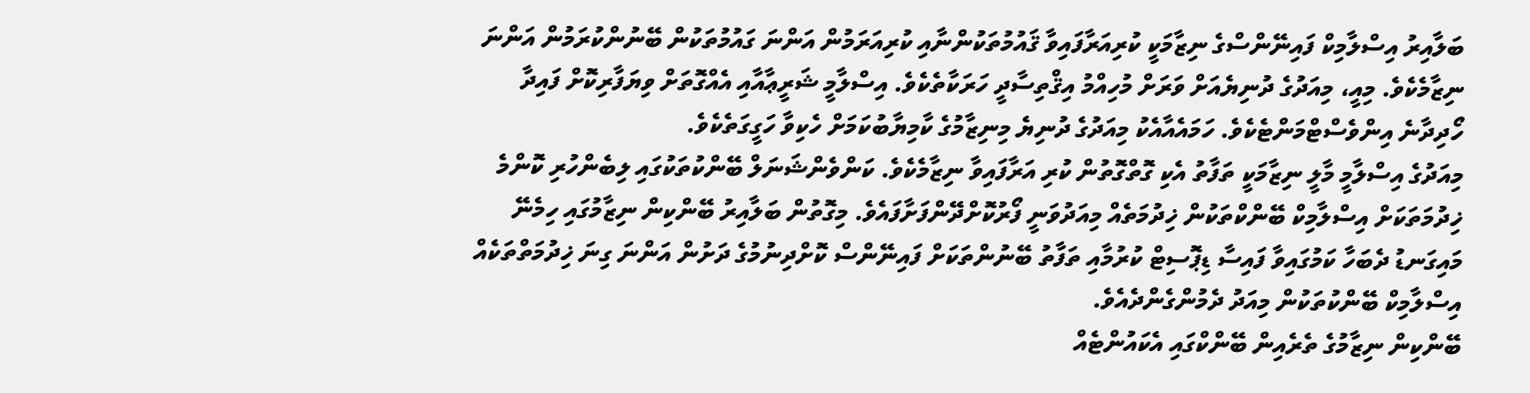ބަލާއިރު އިސްލާމިކް ފައިނޭންސްގެ ނިޒާމަކީ ކުރިއަރާފައިވާ ޤައުމުތަކުންނާއި ކުރިއަރަމުން އަންނަ ގައުމުތަކުން ބޭނުންކުރަމުން އަންނަ ނިޒާމެކެވެ. މިއީ، މިއަދުގެ ދުނިޔެއަށް ވަރަށް މުހިއްމު އިޤްތިސާދީ ހަރަކާތެކެވެ. އިސްލާމީ ޝަރީޢާއާއި އެއްގޮތަށް ވިޔަފާރިކޮށް ފައިދާ ހޯދިދާނެ އިންވެސްޓްމަންޓެކެވެ. ހަމައެއާއެކު މިއަދުގެ ދުނިޔެ މިނިޒާމުގެ ކާމިޔާބުކަމަށް ހެކިވާ ހަގީގަތެކެވެ.
މިއަދުގެ އިސްލާމީ މާލީ ނިޒާމަކީ ތަފާތު އެކި ގޮތްގޮތުން ކުރި އަރާފައިވާ ނިޒާމެކެވެ. ކަންވެންޝަނަލް ބޭންކުތަކުގައި ލިބެންހުރި ކޮންމެ ޚިދުމަތަކަށް އިސްލާމިކް ބޭންކްތަކުން ޚިދުމަތެއް މިއަދުވަނީ ފޯރުކޮށްދޭންފަށާފައެވެ. މިގޮތުން ބަލާއިރު ބޭންކިން ނިޒާމުގައި ހިމެނޭ މައިގަނޑު ދެބަހާ ކަމުގައިވާ ފައިސާ ޑިޕޮސިޓް ކުރުމާއި ތަފާތު ބޭނުންތަކަށް ފައިނޭންސް ކޮށްދިނުމުގެ ދަށުން އަންނަ ގިނަ ޚިދުމަތްތަކެއް އިސްލާމިކް ބޭންކުތަކުން މިއަދު ދެމުންގެންދެއެވެ.
ބޭންކިން ނިޒާމުގެ ތެރެއިން ބޭންކްގައި އެކައުންޓެއް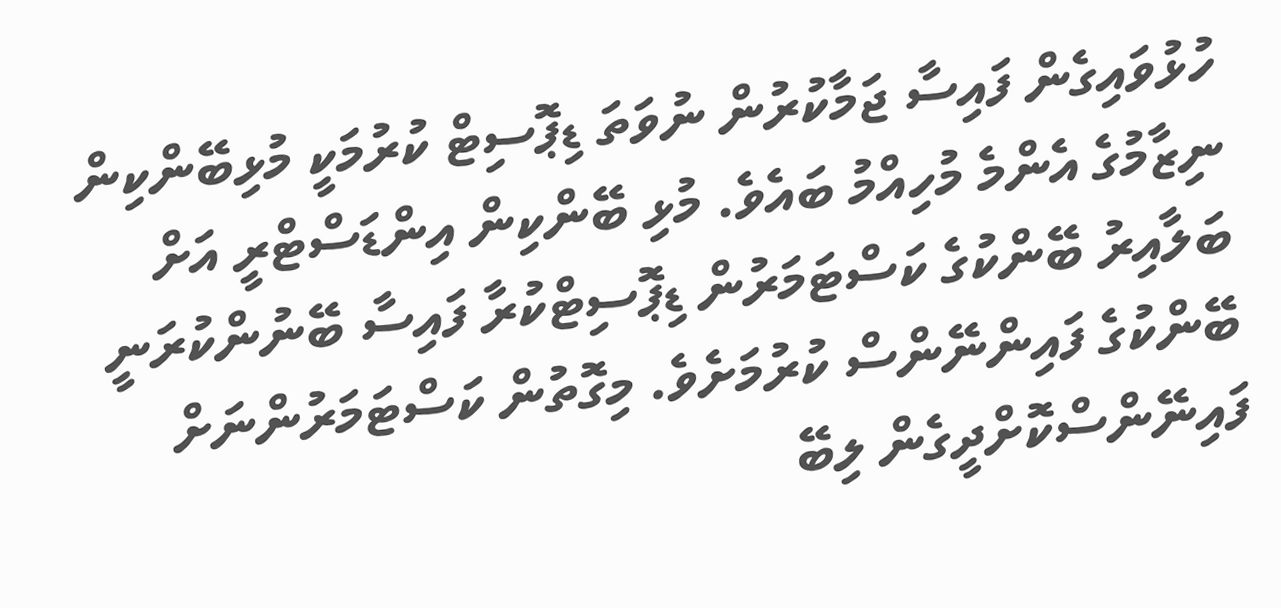ހުޅުވައިގެން ފައިސާ ޖަމާކުރުން ނުވަތަ ޑިޕޮސިޓް ކުރުމަކީ މުޅިބޭންކިން ނިޒާމުގެ އެންމެ މުހިއްމު ބައެވެ. މުޅި ބޭންކިން އިންޑަސްޓްރީ އަށް ބަލާއިރު ބޭންކުގެ ކަސްޓަމަރުން ޑިޕޮސިޓްކުރާ ފައިސާ ބޭނުންކުރަނީ ބޭންކުގެ ފައިންނޭންސް ކުރުމަށެވެ. މިގޮތުން ކަސްޓަމަރުންނަށް ފައިނޭންސްކޮށްދީގެން ލިބޭ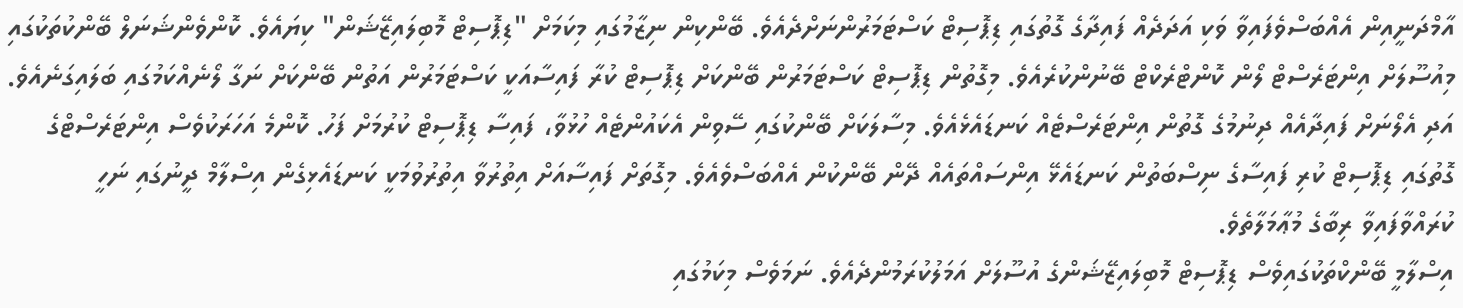އާމްދަނީއިން އެއްބަސްވެފައިވާ ވަކި އަދަދެއް ފައިދާގެ ގޮތުގައި ޑިޕޮސިޓް ކަސްޓަމަރުންނަށްދެއެވެ. ބޭންކިން ނިޒާމުގައި މިކަމަށް "ޑިޕޮސިޓް މޮބިލައިޒޭޝަން" ކިޔައެވެ. ކޮންވެންޝަނަލް ބޭންކުތަކުގައި މިއުސޫލަށް އިންޓަރެސްޓް ލޯން ކޮންޓްރެކްޓް ބޭނުންކުރެއެވެ. މިގޮތުން ޑިޕޮސިޓް ކަސްޓަމަރުން ބޭންކަށް ޑިޕޮސިޓް ކުރާ ފައިސާއަކީ ކަސްޓަމަރުން އަތުން ބޭންކަށް ނަގާ ލޯނެއްކަމުގައި ބަލައިގަނެއެވެ. އަދި އެލޯނަށް ފައިދާއެއް ދިނުމުގެ ގޮތުން އިންޓަރެސްޓެއް ކަނޑައެޅެއެވެ. މިސާލަކަށް ބޭންކުގައި ސޭވިން އެކައުންޓެއް ހުޅުވާ، ފައިސާ ޑިޕޮސިޓް ކުރުމަށް ފަހު. ކޮންމެ އަހަރަކުވެސް އިންޓަރެސްޓްގެ ގޮތުގައި ޑިޕޮސިޓް ކުރި ފައިސާގެ ނިސްބަތުން ކަނޑައެޅޭ އިންސައްތައެއް ދޭން ބޭންކުން އެއްބަސްވެއެވެ. މިގޮތަށް ފައިސާއަށް އިތުރުވާ އިތުރުވުމަކީ ކަނޑައެޅިގެން އިސްލާމް ދީނުގައި ނަހީ ކުރައްވާފައިވާ ރިބާގެ މުޢާމަލާތެވެ.
އިސްލާމީ ބޭންކްތަކުގައިވެސް ޑިޕޮސިޓް މޮބިލައިޒޭޝަންގެ އުސޫލަށް އަމަލުކުރަމުންދެއެވެ. ނަމަވެސް މިކަމުގައި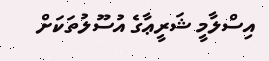އިސްލާމީ ޝަރީޢާގެ އުސޫލުތަކަށް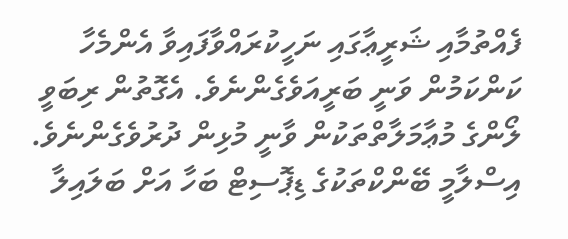ފެއްތުމާއި ޝަރީޢާގައި ނަހީކުރައްވާފައިވާ އެންމެހާ ކަންކަމުން ވަނީ ބަރީއަވެގެންނެވެ. އެގޮތުން ރިބަވީ ލޯންގެ މުޢާމަލާތްތަކުން ވާނީ މުޅިން ދުރުވެގެންނެވެ.
އިސްލާމީ ބޭންކްތަކުގެ ޑިޕޮސިޓް ބަހާ އަށް ބަލައިލާ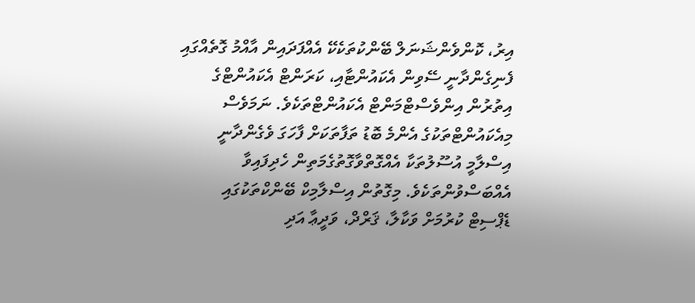އިރު، ކޮންވެންޝަނަލް ބޭންކުތަކެކޭ އެއްފަދައިން އާއްމު ގޮތެއްގައި ފެނިގެންދާނީ ސޭވިން އެކައުންޓާއި، ކަރަންޓް އެކައުންޓްގެ އިތުރުން އިންވެސްޓްމަންޓް އެކައުންޓްތަކެވެ. ނަމަވެސް މިއެކައުންޓްތަކުގެ އެންމެ ބޮޑު ތަފާތަކަށް ފާހަގަ ވެގެންދާނީ އިސްލާމީ އުސޫލުތަކާ އެއްގޮތްވާގޮތުގެމަތިން ހެދިފައިވާ އެއްބަސްވުންތަކެވެ. މިގޮތުން އިސްލާމިކް ބޭންކްތަކުގައި ޑެޕްސިޓް ކުރުމަށް ވަކާލާ، ޤަރްދް، ވަދީޢާ އަދި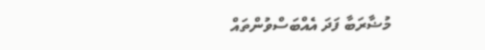މުޟާރަބާ ފަދަ އެއްބަސްވުންތައް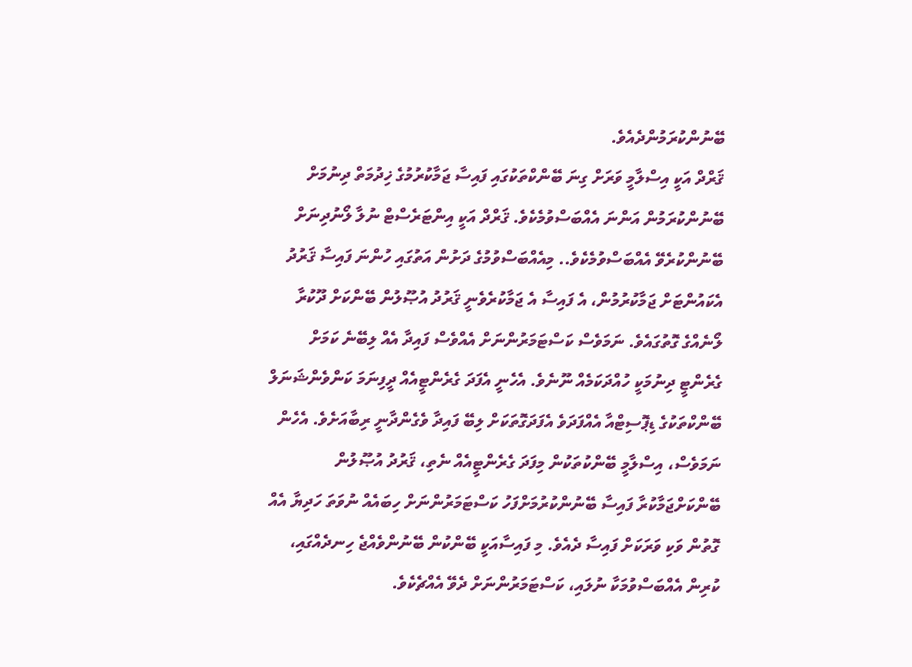ބޭނުންކުރަމުންދެއެވެ.
ޤަރްދް އަކީ އިސްލާމީ ވަރަށް ގިނަ ބޭންކްތަކުގައި ފައިސާ ޖަމާކުރުމުގެ ޚިދުމަތް ދިނުމަށް ބޭނުންކުރަމުން އަންނަ އެއްބަސްވުމެކެވެ. ޤަރްދް އަކީ އިންޓަރެސްޓް ނުލާ ލޯނުދިނަށް ބޭނުންކުރެވޭ އެއްބަސްވުމެކެވެ.. މިއެއްބަސްވުމުގެ ދަށުން އަތުގައި ހުންނަ ފައިސާ ޤަރުދު އެކައުންޓަށް ޖަމާކުރުމުން، އެ ފައިސާ އެ ޖަމާކުރެވެނީ ޤަރުދު އުޞޫލުން ބޭންކަށް ދޫކުރާ ލޯނެއްގެ ގޮތުގައެވެ. ނަމަވެސް ކަސްޓަމަރުންނަށް އެއްވެސް ފައިދާ އެއް ލިބޭނެ ކަމަށް ގެރެންޓީ ދިނުމަކީ ހުއްދަކަމެއް ނޫނެވެ. އެހެނީ އެފަދަ ގެރެންޓީއެއް ދީފިނަމަ ކަންވެންޝަނަލް ބޭންކްތަކުގެ ޑިޕޮސިޓްއާ އެއްފަދަވެ އެފަދަގޮތަކަށް ލިބޭ ފައިދާ ވެގެންދާނީ ރިބާއަށެވެ. އެހެން ނަމަވެސް، އިސްލާމީ ބޭންކުތަކުން މިފަދަ ގެރެންޓީއެއް ނެތި، ޤަރުދު އުޞޫލުން ބޭންކަށްޖަމާކުރާ ފައިސާ ބޭނުންކުރުމަށްފަހު ކަސްޓަމަރުންނަށް ހިބައެއް ނުވަތަ ހަދިޔާ އެއް ގޮތުން ވަކި ވަރަކަށް ފައިސާ ދެއެވެ. މި ފައިސާއަކީ ބޭންކުން ބޭނުންވެއްޖެ ހިނދެއްގައި، ކުރިން އެއްބަސްވުމަކާ ނުލައި، ކަސްޓަމަރުންނަށް ދެވޭ އެއްޗެކެވެ.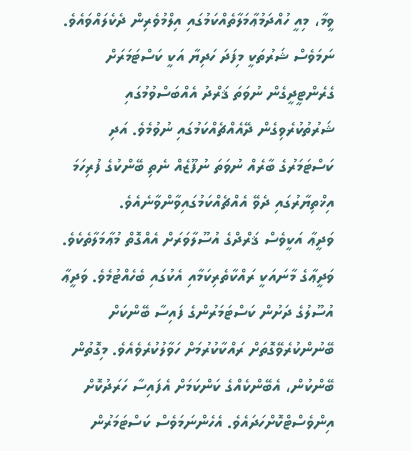ވީމާ، މިއީ ހުއްދަމުޢާމަލާތެއްކަމުގައި އިލްމުވެރިން ދެކެލައްވައެވެ. ނަމަވެސް ޝަރުތަކީ މިފަދަ ހަދިޔާ އަކީ ކަސްޓަމަރަށް ގެރެންޓީދީގެން ނުވަތަ ޤަރްދު އެއްބަސްވުމުގައި ޝަރުތުކުރެވިގެން ދޭއެއްޗެއްކަމުގައި ނުވުމެވެ. އަދި ކަސްޓަމަރުގެ ބާރެއް ނުވަތަ ނުފޫޒެއް ނެތި ބޭންކުގެ ފުރިހަމަ އިޚްތިޔާރުގައި ދެވޭ އެއްޗެއްކަމުގައިވާންވާނެއެވެ.
ވަދީޢާ އަކީވެސް ޤަރްދްގެ އުސޫލާވަރަށް އެއްގޮތް މުޢާމަލާތެކެވެ. ވަދީޢާގެ މާނައަކީ ރައްކާތެރިކަމާއި އެކުގައި ބެހެއްޓުމެވެ. ވަދީޢާ އުސޫލުގެ ދަށުން ކަސްޓަމަރުންގެ ފައިސާ ބޭންކަށް ބޭނުންކުރެވޭގޮތަށް ރައްކާކުރުމަށް ހަވާލުކުރެވެއެވެ. މިގޮތުން ބޭންކުން، އެބޭންކެއްގެ ކަންކަމަށް އެފައިސާ ހަރަދުކޮށް އިންވެސްޓްކޮށްހަދައެވެ. އެހެންނަމަވެސް ކަސްޓަމަރުން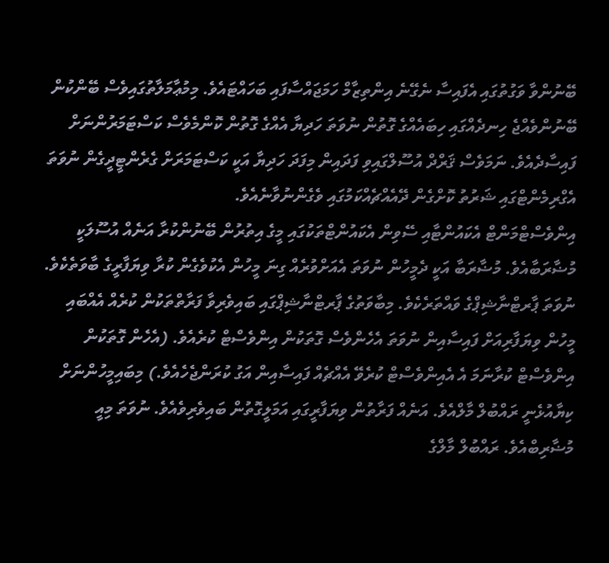ބޭނުންވާ ވަގުތުގައި އެފައިސާ ނެގޭނެ އިންތިޒާމް ހަމަޖައްސާފައި ބަހައްޓައެވެ. މިމުޢާމަލާތުގައިވެސް ބޭންކުން ބޭނުންވެއްޖެ ހިނދެއްގައި ހިބައެއްގެ ގޮތުން ނުވަތަ ހަދިޔާ އެއްގެ ގޮތުން ކޮންމެވެސް ކަސްޓަމަރުންނަށް ފައިސާދެއެވެ. ނަމަވެސް ޤަރްދް އުސޫލްގައިވި ފަދައިން މިފަދަ ހަދިޔާ އަކީ ކަސްޓަމަރަށް ގެރެންޓީދީގެން ނުވަތަ އެގްރިމެންޓްގައި ޝަރުތު ކޮށްގެން ދޭއެއްޗެއްކަމުގައި ވެގެންނުވާނެއެވެ.
އިންވެސްޓްމަންޓް އެކައުންޓާއި ސޭވިން އެކައުންޓްތަކުގައި މީގެ އިތުރުން ބޭނުންކުރާ އަނެއް އުސޫލަކީ މުޟާރަބާއެވެ. މުޟާރަބާ އަކީ ދެމީހުން ނުވަތަ އެއަށްވުރެއް ގިނަ މީހުން އެކުވެގެން ކުރާ ވިޔަފާރީގެ ބާވަތެކެވެ. ނުވަތަ ޕާރޓްނާޝިޕްގެ ވައްތަރެކެވެ. މިބާވަތުގެ ޕާރޓްނާޝިޕްގައި ބައިވެރިވާ ފަރާތްތަކުން ކުރެއް އެއްބައި މީހުން ވިޔަފާރިއަށް ފައިސާއިން ނުވަތަ އެހެންވެސް ގޮތަކުން އިންވެސްޓް ކުރެއެވެ. (އެހެން ގޮތަކުން އިންވެސްޓް ކުރާނަމަ އެ އެއިންވެސްޓް ކުރެވޭ އެއްޗެއް ފައިސާއިން އަގު ކުރަންޖެހެއެވެ.) މިބައިމީހުންނަށް ކިޔާއުޅެނީ ރައްބުލް މާލްއެވެ. އަނެއް ފަރާތުން ވިޔަފާރީގައި އަމަލީގޮތުން ބައިވެރިވެއެވެ. ނުވަތަ މިއީ މުޟާރިބްއެވެ. ރައްބުލް މާލްގެ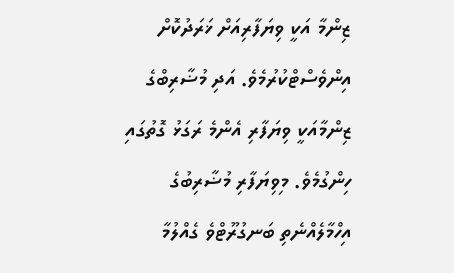ޒިންމާ އަކީ ވިޔަފާރިއަށް ޚަރަދުކޮށް އިންވެސްޓްކުރުމެވެ. އަދި މުޟާރިބްގެ ޒިންމާއަކީ ވިޔަފާރި އެންމެ ރަގަޅު ގޮތުގައި ހިންގުމެވެ. މިވިޔަފާރި މުޟާރިބުގެ އިހްމާލެއްނެތި ބަނގުރޫޓްވެ ގެއްލުމާ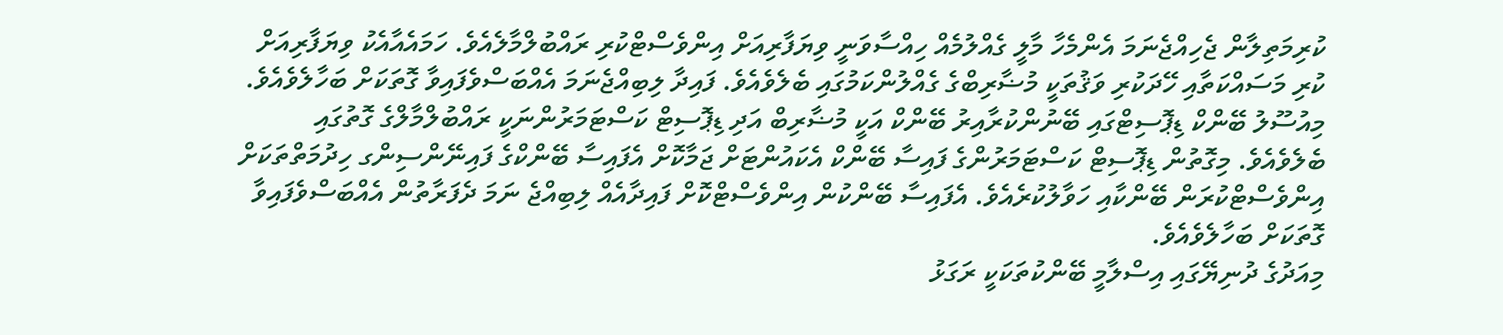ކުރިމަތިލާން ޖެހިއްޖެނަމަ އެންމެހާ މާލީ ގެއްލުމެއް ހިއްސާވަނީ ވިޔަފާރިއަށް އިންވެސްޓްކުރި ރައްބުލްމާލެއެވެ. ހަމައެއާއެކު ވިޔަފާރިއަށް ކުރި މަސައްކަތާއި ހޭދަކުރި ވަޤުތަކީ މުޟާރިބްގެ ގެއްލުންކަމުގައި ބެލެވެއެވެ. ފައިދާ ލިބިއްޖެނަމަ އެއްބަސްވެފައިވާ ގޮތަކަށް ބަހާލެވެއެވެ. މިއުސޫލު ބޭންކް ޑިޕޮސިޓްގައި ބޭނުންކުރާއިރު ބޭންކް އަކީ މުޟާރިބް އަދި ޑިޕޮސިޓް ކަސްޓަމަރުންނަކީ ރައްބުލްމާލްގެ ގޮތުގައި ބެލެވެއެވެ. މިގޮތުން ޑިޕޮސިޓް ކަސްޓަމަރުންގެ ފައިސާ ބޭންކް އެކައުންޓަށް ޖަމާކޮށް އެފައިސާ ބޭންކްގެ ފައިނޭންސިންގ ހިދުމަތްތަކަށް އިންވެސްޓްކުރަން ބޭންކާއި ހަވާލުކުރެއެވެ. އެފައިސާ ބޭންކުން އިންވެސްޓްކޮށް ފައިދާއެއް ލިބިއްޖެ ނަމަ ދެފަރާތުން އެއްބަސްވެފައިވާ ގޮތަކަށް ބަހާލެވެއެވެ.
މިއަދުގެ ދުނިޔޭގައި އިސްލާމީ ބޭންކުތަކަކީ ރަގަޅު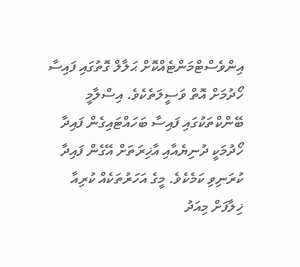އިންވެސްޓްމަންޓެއްކޮށް ޙަލާލް ގޮތުގައި ފައިސާ ހޯދުމަށް އޮތް ވަސީލަތެކެވެ. އިސްލާމީ ބޭންކްތަކުގައި ފައިސާ ބަހައްޓައިގެން ފައިދާ ހޯދުމަކީ ދުނިޔެއާއި އާޚިރަތަށް އޭގެން ފައިދާ ކުރަނިވި ކަމެކެވެ. މީގެ އަހަރުތަކެއް ކުރިއާ ޚިލާފަށް މިއަދު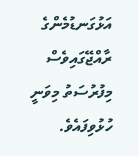އަޅުގަނޑުމެންގެ ރާއްޖޭގައިވެސް މިފުރުސަތު މިވަނީ ހުޅުވިފައެވެ.